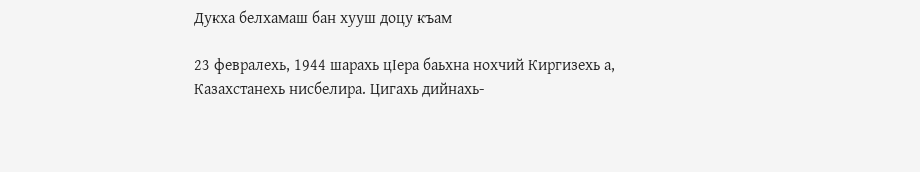Дукха белхамаш бан хууш доцу къам

23 февралехь, 1944 шарахь цIера баьхна нохчий Киргизехь а, Казахстанехь нисбелира. Цигахь дийнахь-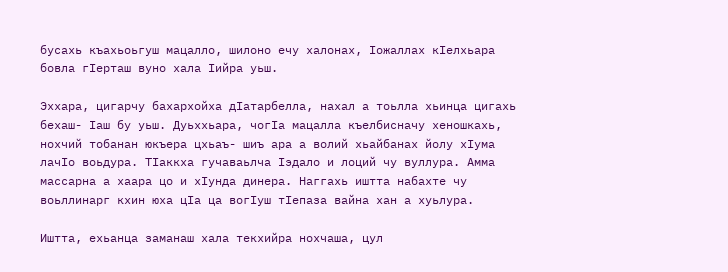бусахь къахьоьгуш мацалло, шилоно ечу халонах, Iожаллах кIелхьара бовла гIерташ вуно хала Iийра уьш.

Эххара, цигарчу бахархойха дIатарбелла, нахал а тоьлла хьинца цигахь бехаш- Iаш бу уьш. Дуьххьара, чогIа мацалла къелбисначу хеношкахь, нохчий тобанан юкъера цхьаъ- шиъ ара а волий хьайбанах йолу хIума лачIо воьдура. ТIаккха гучаваьлча Iэдало и лоций чу вуллура. Амма массарна а хаара цо и хIунда динера. Наггахь иштта набахте чу воьллинарг кхин юха цIа ца вогIуш тIепаза вайна хан а хуьлура.

Иштта, ехьанца заманаш хала текхийра нохчаша, цул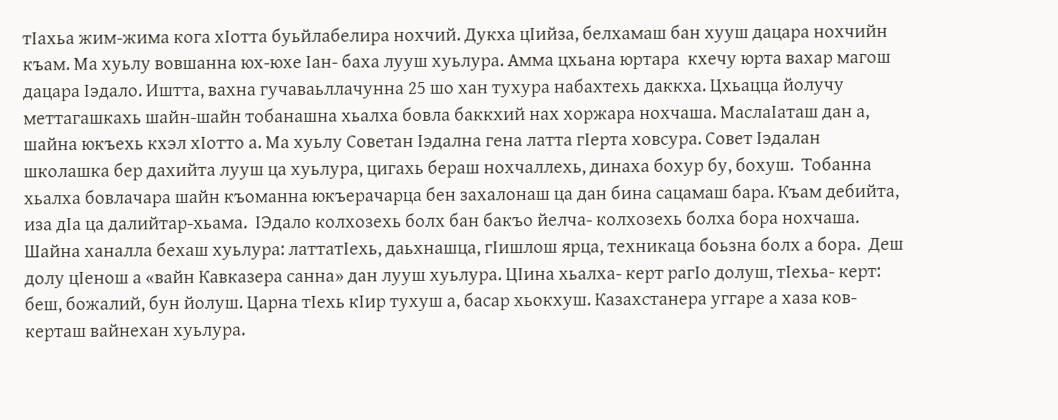тIахьа жим-жима кога хIотта буьйлабелира нохчий. Дукха цIийза, белхамаш бан хууш дацара нохчийн къам. Ма хуьлу вовшанна юх-юхе Iан- баха лууш хуьлура. Амма цхьана юртара  кхечу юрта вахар магош дацара Iэдало. Иштта, вахна гучаваьллачунна 25 шо хан тухура набахтехь даккха. Цхьацца йолучу меттагашкахь шайн-шайн тобанашна хьалха бовла баккхий нах хоржара нохчаша. МаслаIаташ дан а, шайна юкъехь кхэл хIотто а. Ма хуьлу Советан Iэдална гена латта гIерта ховсура. Совет Iэдалан школашка бер дахийта лууш ца хуьлура, цигахь бераш нохчаллехь, динаха бохур бу, бохуш.  Тобанна хьалха бовлачара шайн къоманна юкъерачарца бен захалонаш ца дан бина сацамаш бара. Къам дебийта, иза дIа ца далийтар-хьама.  IЭдало колхозехь болх бан бакъо йелча- колхозехь болха бора нохчаша.  Шайна ханалла бехаш хуьлура: латтатIехь, даьхнашца, гIишлош ярца, техникаца боьзна болх а бора.  Деш долу цIенош а «вайн Кавказера санна» дан лууш хуьлура. ЦIина хьалха- керт рагIо долуш, тIехьа- керт: беш, божалий, бун йолуш. Царна тIехь кIир тухуш а, басар хьокхуш. Казахстанера уггаре а хаза ков-керташ вайнехан хуьлура.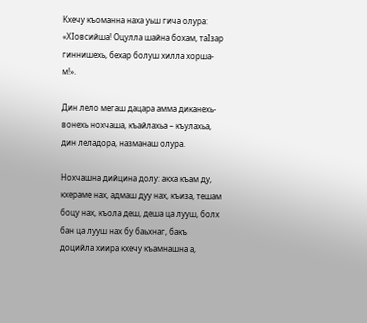Кхечу къоманна наха уьш гича олура: «ХIовсийша! Оцулла шайна бохам, таIзар гиннишехь, бехар болуш хилла хорша-м!».

Дин лело мегаш дацара амма диканехь-вонехь нохчаша, къайлахьа – къулахьа, дин леладора, назманаш олура.

Нохчашна дийцина долу: акха къам ду, кхераме нах, адмаш дуу нах, къиза, тешам боцу нах, къола деш, деша ца лууш, болх бан ца лууш нах бу баьхнаг, бакъ доцийла хиира кхечу къамнашна а,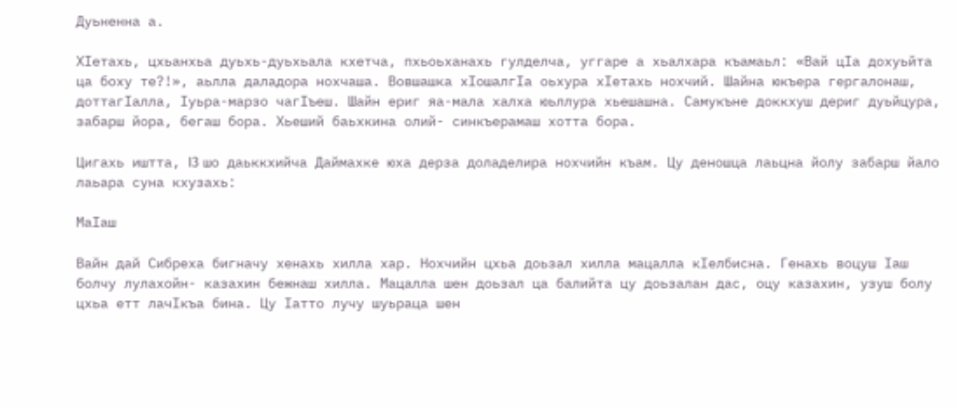Дуьненна а.

ХIетахь, цхьанхьа дуьхь-дуьхьала кхетча, пхьоьханахь гулделча, уггаре а хьалхара къамаьл: «Вай цIа дохуьйта ца боху те?!», аьлла даладора нохчаша. Вовшашка хIошалгIа оьхура хIетахь нохчий. Шайна юкъера гергалонаш, доттагIалла, Iуьра-марзо чагIъеш. Шайн ериг яа-мала халха юьллура хьешашна. Самукъне доккхуш дериг дуьйцура, забарш йора, бегаш бора. Хьеший баьхкина олий- синкъерамаш хотта бора.

Цигахь иштта, I3 шо даьккхийча Даймахке юха дерза доладелира нохчийн къам. Цу деношца лаьцна йолу забарш йало лаьара суна кхузахь:

МаIаш

Вайн дай Сибреха бигначу хенахь хилла хар. Нохчийн цхьа доьзал хилла мацалла кIелбисна. Генахь воцуш Iаш болчу лулахойн- казахин бежнаш хилла. Мацалла шен доьзал ца балийта цу доьзалан дас, оцу казахин, узуш болу цхьа етт лачIкъа бина. Цу Iатто лучу шуьраца шен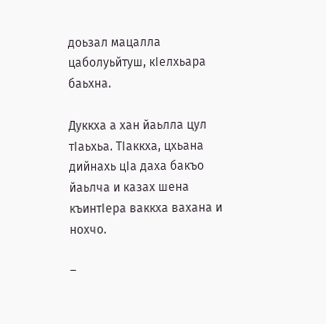доьзал мацалла цаболуьйтуш, кIелхьара баьхна.

Дуккха а хан йаьлла цул тIаьхьа. ТIаккха, цхьана дийнахь цIа даха бакъо йаьлча и казах шена къинтIера ваккха вахана и нохчо.

–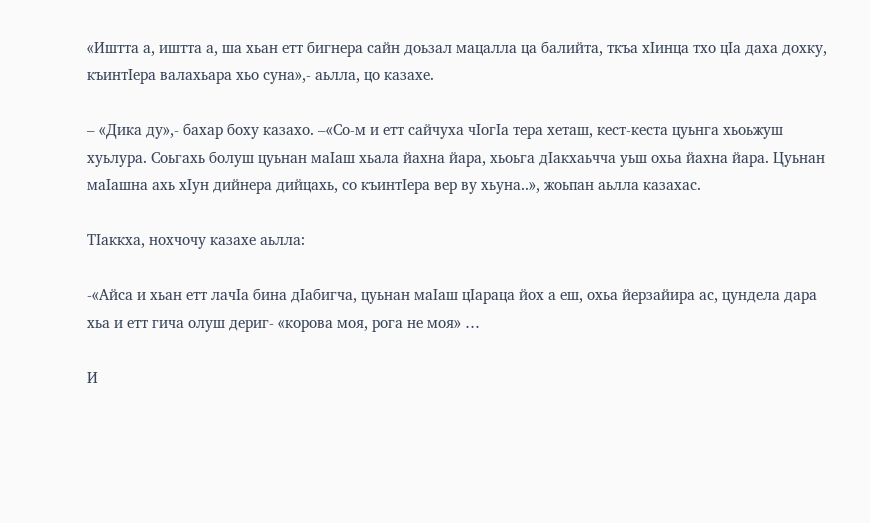«Иштта а, иштта а, ша хьан етт бигнера сайн доьзал мацалла ца балийта, ткъа хIинца тхо цIа даха дохку, къинтIера валахьара хьо суна»,- аьлла, цо казахе.

– «Дика ду»,- бахар боху казахо. –«Со-м и етт сайчуха чIогIа тера хеташ, кест-кеста цуьнга хьоьжуш хуьлура. Соьгахь болуш цуьнан маIаш хьала йахна йара, хьоьга дIакхаьчча уьш охьа йахна йара. Цуьнан маIашна ахь хIун дийнера дийцахь, со къинтIера вер ву хьуна..», жоьпан аьлла казахас.

ТIаккха, нохчочу казахе аьлла:

-«Айса и хьан етт лачIа бина дIабигча, цуьнан маIаш цIараца йох а еш, охьа йерзайира ас, цундела дара хьа и етт гича олуш дериг- «корова моя, рога не моя» …

И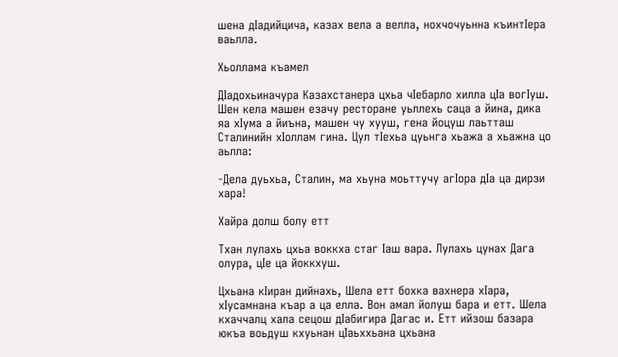шена дIадийцича, казах вела а велла, нохчочуьнна къинтIера ваьлла.

Хьоллама къамел

ДIадохьиначура Казахстанера цхьа чIебарло хилла цIа вогIуш. Шен кела машен езачу ресторане уьллехь саца а йина, дика яа хIума а йиъна, машен чу хууш, гена йоцуш лаьтташ Сталинийн хIоллам гина. Цул тIехьа цуьнга хьажа а хьажна цо аьлла:

-Дела дуьхьа, Сталин, ма хьуна моьттучу агIора дIа ца дирзи хара!

Хайра долш болу етт

Тхан лулахь цхьа воккха стаг Iаш вара. Лулахь цунах Дага олура, цIе ца йоккхуш.

Цхьана кIиран дийнахь, Шела етт бохка вахнера хIара, хIусамнана къар а ца елла. Вон амал йолуш бара и етт. Шела кхаччалц хала сецош дIабигира Дагас и. Етт ийзош базара юкъа воьдуш кхуьнан цIаьххьана цхьана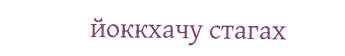йоккхачу стагах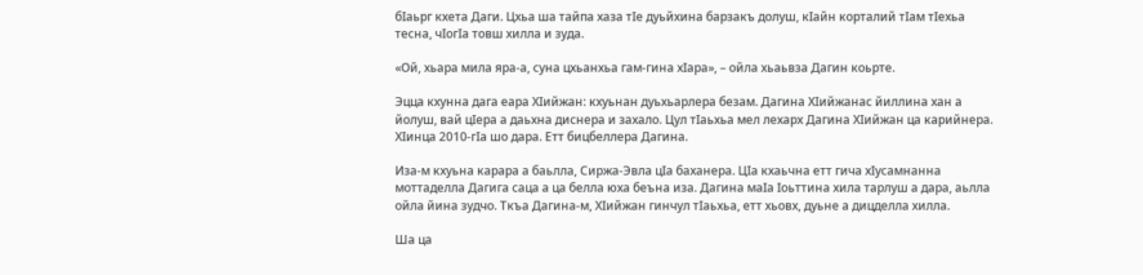бIаьрг кхета Даги. Цхьа ша тайпа хаза тIе дуьйхина барзакъ долуш, кIайн корталий тIам тIехьа тесна, чIогIа товш хилла и зуда.

«Ой, хьара мила яра-а, суна цхьанхьа гам-гина хIара», – ойла хьаьвза Дагин коьрте.

Эцца кхунна дага еара ХIийжан: кхуьнан дуьхьарлера безам. Дагина ХIийжанас йиллина хан а йолуш, вай цIера а даьхна диснера и захало. Цул тIаьхьа мел лехарх Дагина ХIийжан ца карийнера. ХIинца 2010-гIа шо дара. Етт бицбеллера Дагина.

Иза-м кхуьна карара а баьлла, Сиржа-Эвла цIа баханера. ЦIа кхаьчна етт гича хIусамнанна моттаделла Дагига саца а ца белла юха беъна иза. Дагина маIа Iоьттина хила тарлуш а дара, аьлла ойла йина зудчо. Ткъа Дагина-м, ХIийжан гинчул тIаьхьа, етт хьовх, дуьне а дицделла хилла.

Ша ца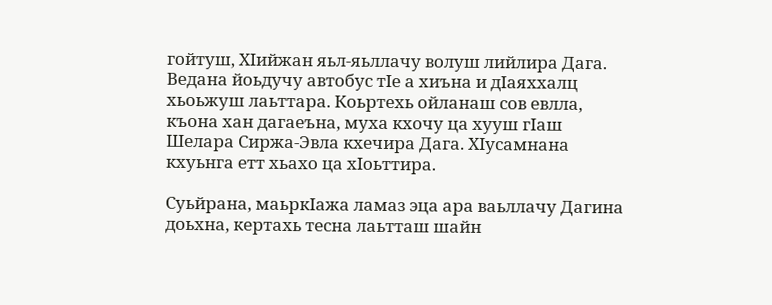гойтуш, ХIийжан яьл-яьллачу волуш лийлира Дага. Ведана йоьдучу автобус тIе а хиъна и дIаяххалц хьоьжуш лаьттара. Коьртехь ойланаш сов евлла, къона хан дагаеъна, муха кхочу ца хууш гIаш Шелара Сиржа-Эвла кхечира Дага. ХIусамнана кхуьнга етт хьахо ца хIоьттира.

Суьйрана, маьркIажа ламаз эца ара ваьллачу Дагина доьхна, кертахь тесна лаьтташ шайн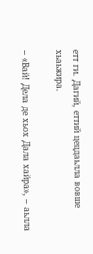етт ги. Дагий, еттий цецдаьлла вовше хьаьжира.

– «Вай! Дела де хьох Дала хайра», – аьлла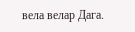вела велар Дага.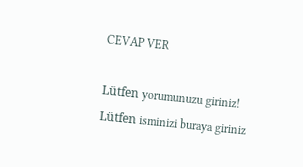CEVAP VER

Lütfen yorumunuzu giriniz!
Lütfen isminizi buraya giriniz